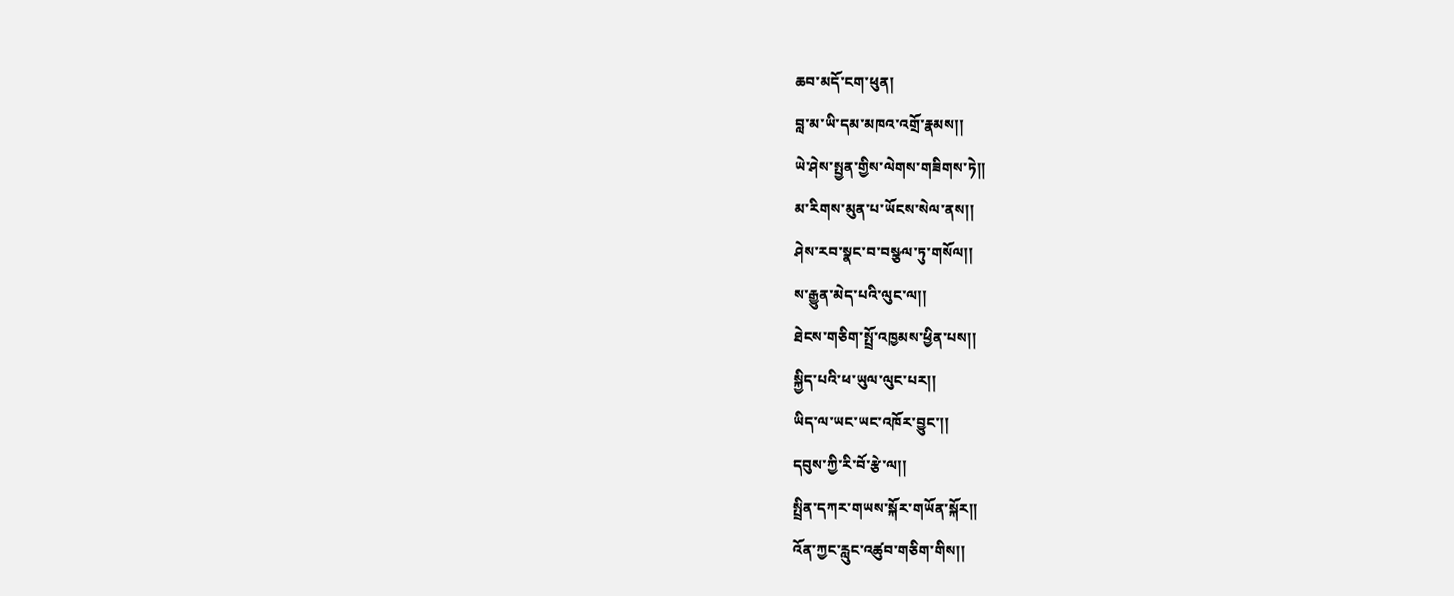ཆབ་མདོ་ངག་ཕུན།
བླ་མ་ཡི་དམ་མཁའ་འགྲོ་རྣམས།།
ཡེ་ཤེས་སྤྱན་གྱིས་ལེགས་གཟིགས་ཏེ།།
མ་རིགས་མུན་པ་ཡོངས་སེལ་ནས།།
ཤེས་རབ་སྣང་བ་བསྩལ་ཏུ་གསོལ།།
ས་རྒྱུན་མེད་པའི་ལུང་ལ།།
ཐེངས་གཅིག་སྤྲོ་འཁྱམས་ཕྱིན་པས།།
སྐྱིད་པའི་ཕ་ཡུལ་ལུང་པར།།
ཡིད་ལ་ཡང་ཡང་འཁོར་བྱུང་།།
དབུས་ཀྱི་རི་བོ་རྩེ་ལ།།
སྤྲིན་དཀར་གཡས་སྐོར་གཡོན་སྐོར།།
འོན་ཀྱང་རླུང་འཚུབ་གཅིག་གིས།།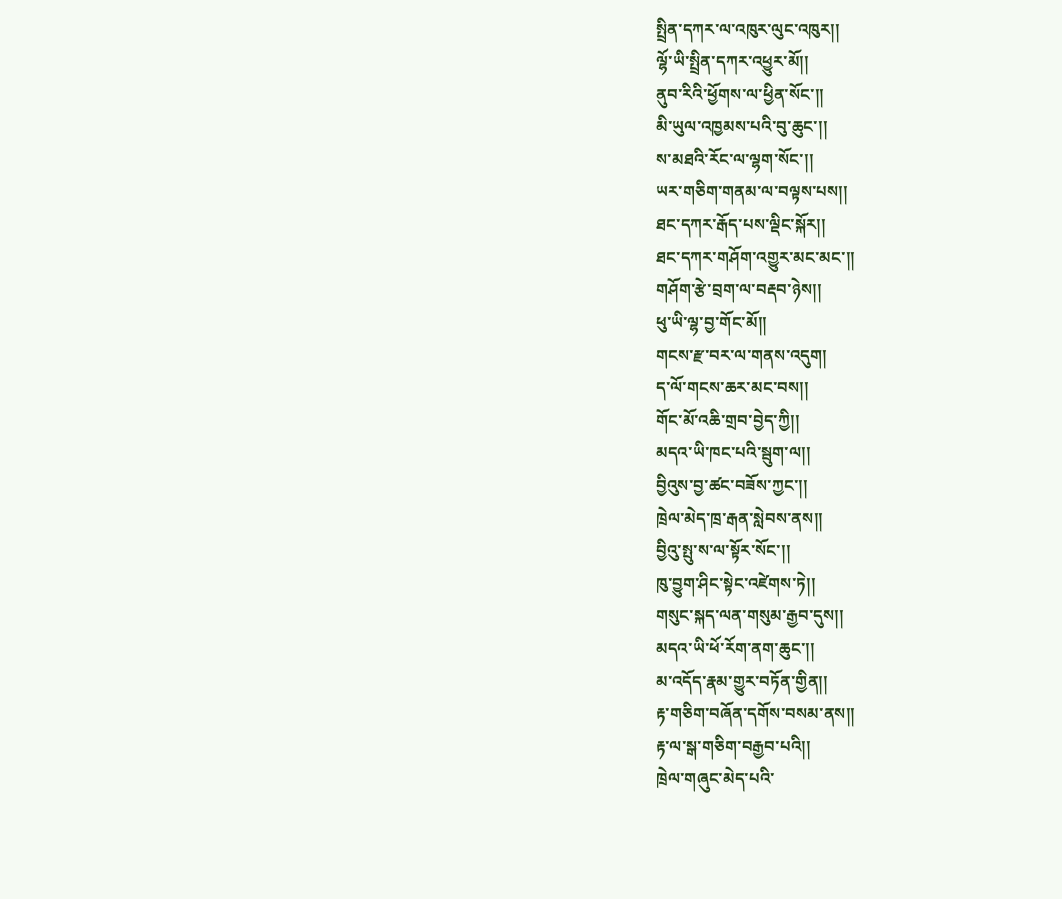སྤྲིན་དཀར་ལ་འཁུར་ལུང་འཁུར།།
ལྷོ་ཡི་སྤྲིན་དཀར་འཕྱུར་མོ།།
ནུབ་རིའི་ཕྱོགས་ལ་ཕྱིན་སོང་།།
མི་ཡུལ་འཁྱམས་པའི་བུ་ཆུང་།།
ས་མཐའི་རོང་ལ་ལྷག་སོང་།།
ཡར་གཅིག་གནམ་ལ་བལྟས་པས།།
ཐང་དཀར་རྒོད་པས་ལྡིང་སྐོར།།
ཐང་དཀར་གཤོག་འགྱུར་མང་མང་།།
གཤོག་རྩེ་བྲག་ལ་བརྡབ་ཉེས།།
ཕུ་ཡི་ལྷ་བྱ་གོང་མོ།།
གངས་རྫ་བར་ལ་གནས་འདུག།
ད་ལོ་གངས་ཆར་མང་བས།།
གོང་མོ་འཆི་གྲབ་བྱེད་ཀྱི།།
མདའ་ཡི་ཁང་པའི་སྦུག་ལ།།
བྱིའུས་བྱ་ཚང་བཟོས་ཀྱང་།།
ཁྲེལ་མེད་ཁྲ་རྒན་སླེབས་ནས།།
བྱིའུ་སྤུ་ས་ལ་སྟོར་སོང་།།
ཁུ་བྱུག་ཤིང་སྟེང་འཛེགས་ཏེ།།
གསུང་སྐད་ལན་གསུམ་རྒྱབ་དུས།།
མདའ་ཡི་ཕོ་རོག་ནག་ཆུང་།།
མ་འདོད་རྣམ་གྱུར་བཏོན་གྱིན།།
རྟ་གཅིག་བཞོན་དགོས་བསམ་ནས།།
རྟ་ལ་སྒ་གཅིག་བརྒྱབ་པའི།།
ཁྲེལ་གཞུང་མེད་པའི་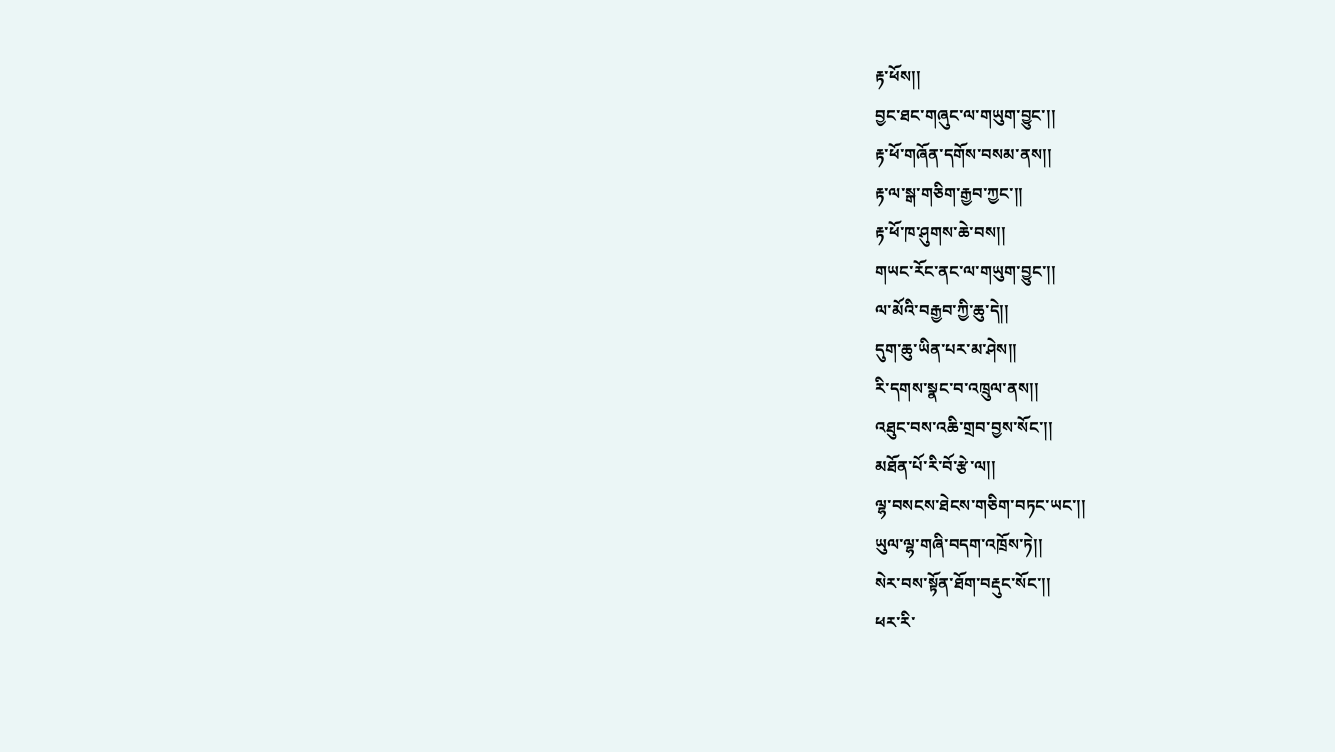རྟ་ཕོས།།
བྱང་ཐང་གཞུང་ལ་གཡུག་བྱུང་།།
རྟ་ཕོ་གཞོན་དགོས་བསམ་ནས།།
རྟ་ལ་སྒ་གཅིག་རྒྱབ་ཀྱང་།།
རྟ་ཕོ་ཁ་ཤུགས་ཆེ་བས།།
གཡང་རོང་ནང་ལ་གཡུག་བྱུང་།།
ལ་མོའི་བརྒྱབ་ཀྱི་ཆུ་དེ།།
དུག་ཆུ་ཡིན་པར་མ་ཤེས།།
རི་དགས་སྣང་བ་འཁྲུལ་ནས།།
འཐུང་བས་འཆི་གྲབ་བྱས་སོང་།།
མཐོན་པོ་རི་བོ་རྩེ་ལ།།
ལྷ་བསངས་ཐེངས་གཅིག་བཏང་ཡང་།།
ཡུལ་ལྷ་གཞི་བདག་འཁྲོས་ཏེ།།
སེར་བས་སྟོན་ཐོག་བརྡུང་སོང་།།
ཕར་རི་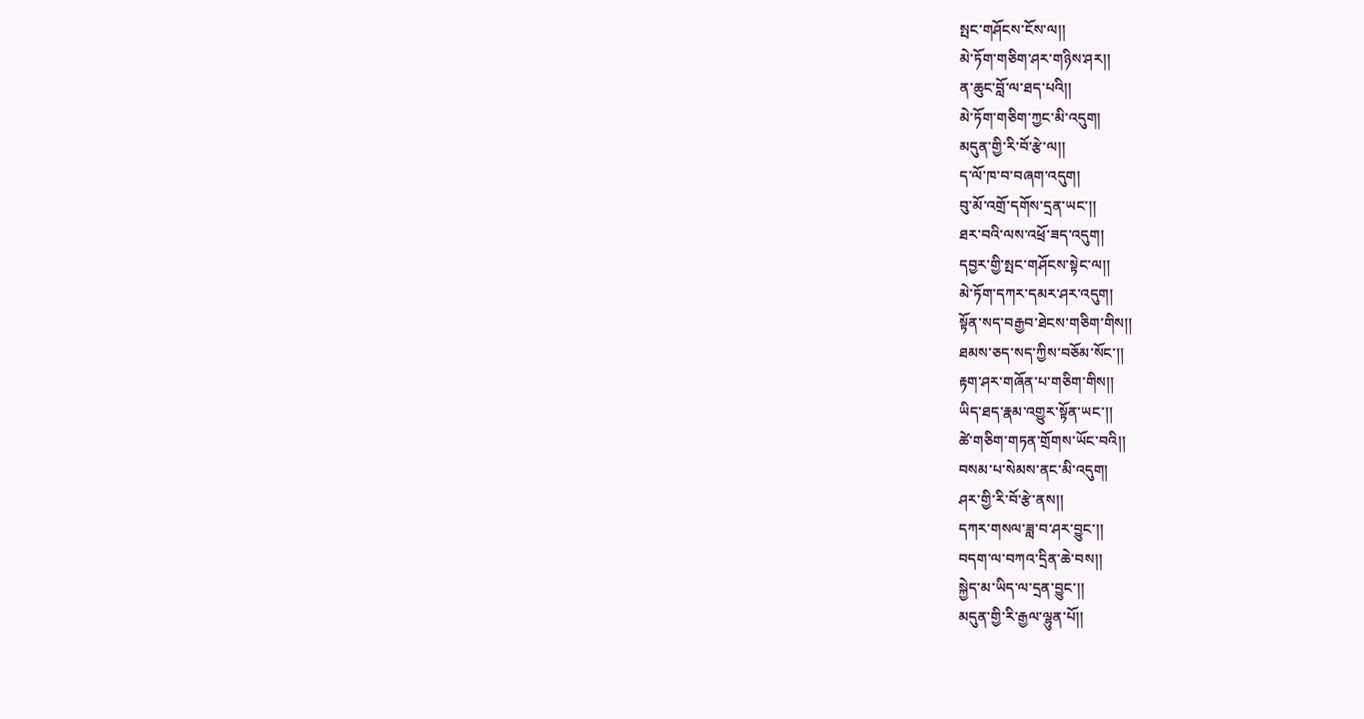སྤང་གཤོངས་ངོས་ལ།།
མེ་ཏོག་གཅིག་ཤར་གཉིས་ཤར།།
ན་ཆུང་བློ་ལ་ཐད་པའི།།
མེ་ཏོག་གཅིག་ཀྱང་མི་འདུག།
མདུན་གྱི་རི་བོ་རྩེ་ལ།།
ད་ལོ་ཁ་བ་བཞག་འདུག།
བུ་མོ་འགྲོ་དགོས་དྲན་ཡང་།།
ཐར་བའི་ལས་འཕྲོ་ཟད་འདུག།
དབྱར་གྱི་སྤང་གཤོངས་སྟེང་ལ།།
མེ་ཏོག་དཀར་དམར་ཤར་འདུག།
སྟོན་སད་བརྒྱབ་ཐེངས་གཅིག་གིས།།
ཐམས་ཅད་སད་ཀྱིས་བཅོམ་སོང་།།
རྟག་ཤར་གཞོན་པ་གཅིག་གིས།།
ཡིད་ཐད་རྣམ་འགྱུར་སྟོན་ཡང་།།
ཚེ་གཅིག་གཏན་གྲོགས་ཡོང་བའི།།
བསམ་པ་སེམས་ནང་མི་འདུག།
ཤར་གྱི་རི་བོ་རྩེ་ནས།།
དཀར་གསལ་ཟླ་བ་ཤར་བྱུང་།།
བདག་ལ་བཀའ་དྲིན་ཆེ་བས།།
སྐྱེད་མ་ཡིད་ལ་དྲན་བྱུང་།།
མདུན་གྱི་རི་རྒྱལ་ལྷུན་པོ།།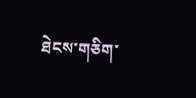ཐེངས་གཅིག་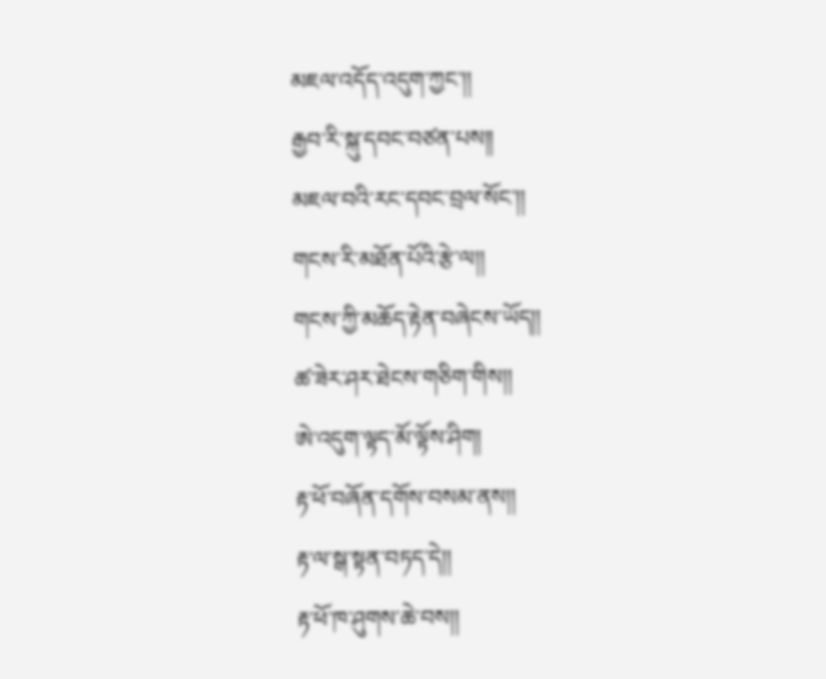མཇལ་འདོད་འདུག་ཀྱང་།།
རྒྱབ་རི་སྐུ་དབང་བཙན་པས།།
མཇལ་བའི་རང་དབང་བྲལ་སོང་།།
གངས་རི་མཐོན་པོའི་རྩེ་ལ།།
གངས་ཀྱི་མཆོད་རྟེན་བཞེངས་ཡོད།།
ཚ་ཟེར་ཤར་ཐེངས་གཅིག་གིས།།
ཨེ་འདུག་ལྟད་མོ་ལྟོས་ཤིག།
རྟ་ཕོ་བཞོན་དགོས་བསམ་ནས།།
རྟ་ལ་སྒ་སྟན་བཏད་དེ།།
རྟ་ཕོ་ཁ་ཤུགས་ཆེ་བས།།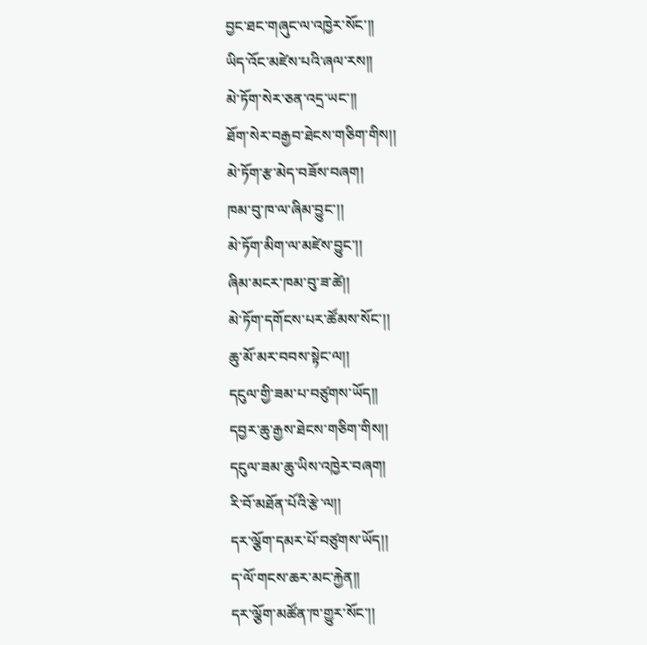བྱང་ཐང་གཞུང་ལ་འཁྱེར་སོང་།།
ཡིད་འོང་མཛེས་པའི་ཞལ་རས།།
མེ་ཏོག་སེར་ཅན་འདྲ་ཡང་།།
ཐོག་སེར་བརྒྱབ་ཐེངས་གཅིག་གིས།།
མེ་ཏོག་རྩ་མེད་བཟོས་བཞག།
ཁམ་བུ་ཁ་ལ་ཞིམ་བྱུང་།།
མེ་ཏོག་མིག་ལ་མཛེས་བྱུང་།།
ཞིམ་མངར་ཁམ་བུ་ཟ་ཚེ།།
མེ་ཏོག་དགོངས་པར་ཚོམས་སོང་།།
ཆུ་མོ་མར་བབས་སྟེང་ལ།།
དངུལ་གྱི་ཟམ་པ་བཙུགས་ཡོད།།
དབྱར་ཆུ་རྒྱས་ཐེངས་གཅིག་གིས།།
དངུལ་ཟམ་ཆུ་ཡིས་འཁྱེར་བཞག།
རི་བོ་མཐོན་པོའི་རྩེ་ལ།།
དར་ལྕོག་དམར་པོ་བཙུགས་ཡོད།།
ད་ལོ་གངས་ཆར་མང་རྐྱེན།།
དར་ལྕོག་མཚོན་ཁ་གྱུར་སོང་།།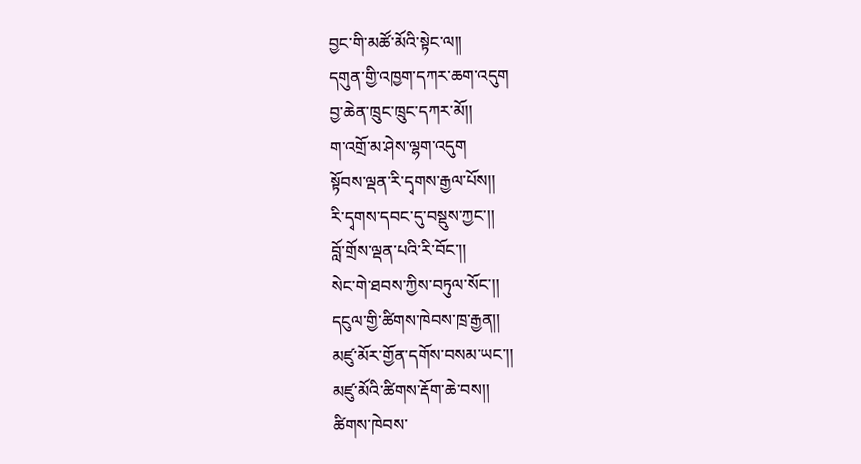བྱང་གི་མཚོ་མོའི་སྟེང་ལ།།
དགུན་གྱི་འཁྱག་དཀར་ཆག་འདུག
བྱ་ཆེན་ཁྲུང་ཁྲུང་དཀར་མོ།།
ག་འགྲོ་མ་ཤེས་ལྷག་འདུག
སྟོབས་ལྡན་རི་དྭགས་རྒྱལ་པོས།།
རི་དྭགས་དབང་དུ་བསྡུས་ཀྱང་།།
བློ་གྲོས་ལྡན་པའི་རི་བོང་།།
སེང་གེ་ཐབས་ཀྱིས་བཏུལ་སོང་།།
དངུལ་གྱི་ཚིགས་ཁེབས་ཁྲ་རྒྱན།།
མཛུ་མོར་གྱོན་དགོས་བསམ་ཡང་།།
མཛུ་མོའི་ཚིགས་རྡོག་ཆེ་བས།།
ཚིགས་ཁེབས་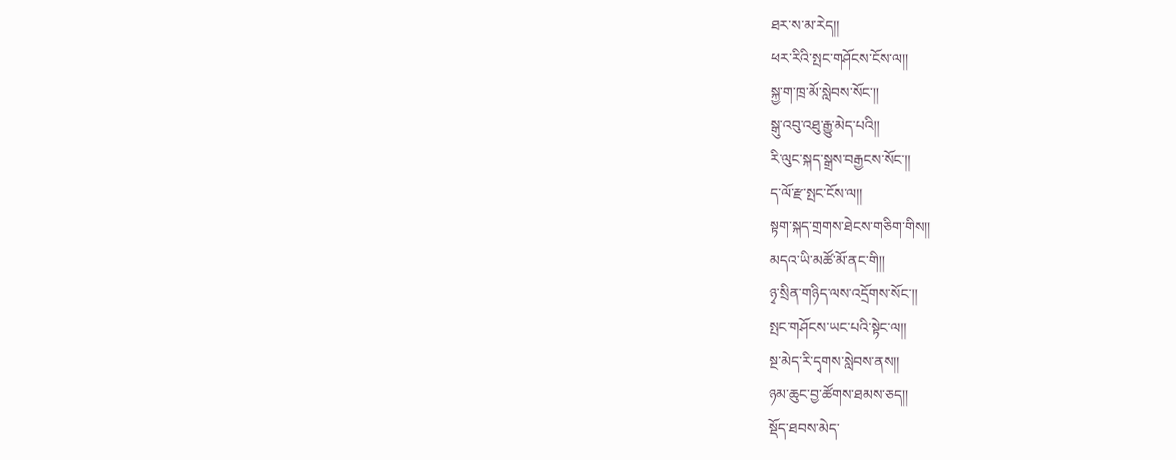ཐར་ས་མ་རེད།།
ཕར་རིའི་སྤང་གཤོངས་ངོས་ལ།།
སྐྱ་ག་ཁྲ་མོ་སླེབས་སོང་།།
སྒུ་འབུ་འཐུ་རྒྱུ་མེད་པའི།།
རི་ལུང་སྐད་སྒྲས་བརྒྱངས་སོང་།།
ད་ལོ་རྫ་སྤང་ངོས་ལ།།
སྟག་སྐད་གྲགས་ཐེངས་གཅིག་གིས།།
མདའ་ཡི་མཚོ་མོ་ནང་གི།།
ཉྭ་སྲིན་གཉིད་ལས་འདྲོགས་སོང་།།
སྤང་གཤོངས་ཡང་པའི་སྟེང་ལ།།
སྔ་མེད་རི་དྭགས་སླེབས་ནས།།
ཉམ་ཆུང་བྱ་ཚོགས་ཐམས་ཅད།།
སྡོད་ཐབས་མེད་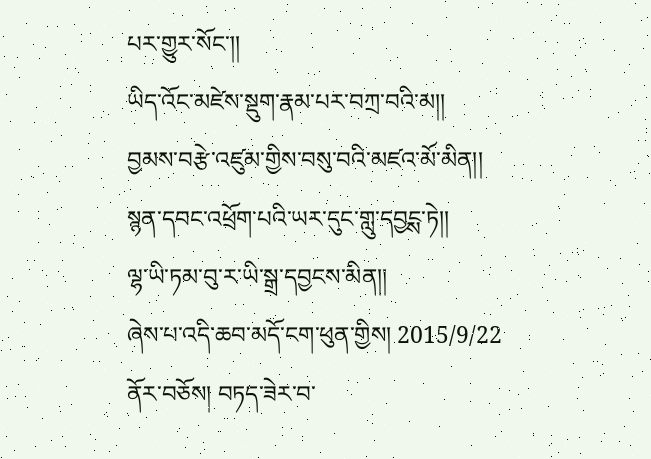པར་གྱུར་སོང་།།
ཡིད་འོང་མཛེས་སྡུག་རྣམ་པར་བཀྲ་བའི་མ།།
བྱམས་བརྩེ་འཛུམ་གྱིས་བསུ་བའི་མཛའ་མོ་མིན།།
སྙན་དབང་འཕྲོག་པའི་ཡར་དུང་གླུ་དབྱངྶ་ཏེ།།
ལྷ་ཡི་ཏམ་བུ་ར་ཡི་སྒྲ་དབྱངས་མིན།།
ཞེས་པ་འདི་ཆབ་མདོ་ངག་ཕུན་གྱིས། 2015/9/22
ནོར་བཅོས། བཏད་ཟེར་བ་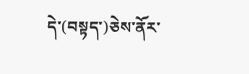དེ་(བསྟད་)ཅེས་ནོར་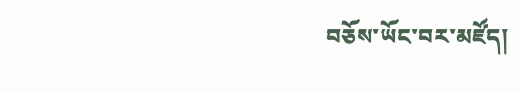བཅོས་ཡོང་བར་མཛོད།